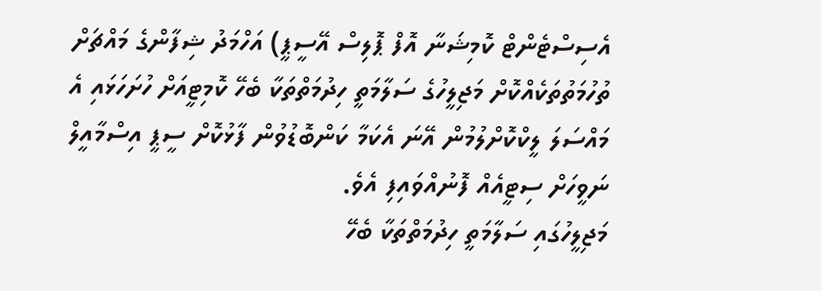އެސިސްޓެންޓް ކޮމިޝަނާ އޮފް ޕޮލިސް އޭސީޕީ) އަހްމަދު ޝިފާންގެ މައްޗަށް ތުހުމަތުތަކެއްކޮށް މަޖިލީހުގެ ސަލާމަތީ ހިދުމަތްތަކާ ބެހޭ ކޮމިޓީއަށް ހުށަހަޅައި އެ މައްސަލަ ލީކްކޮށްލުމުން އޭނަ އެކަމާ ކަންބޮޑުވުން ފާޅުކޮށް ސީޕީ އިސްމާއީލް ނަވީހަށް ސިޓީއެއް ފޮނުއްވައިފި އެވެ.
މަޖިލީހުގައި ސަލާމަތީ ހިދުމަތްތަކާ ބެހޭ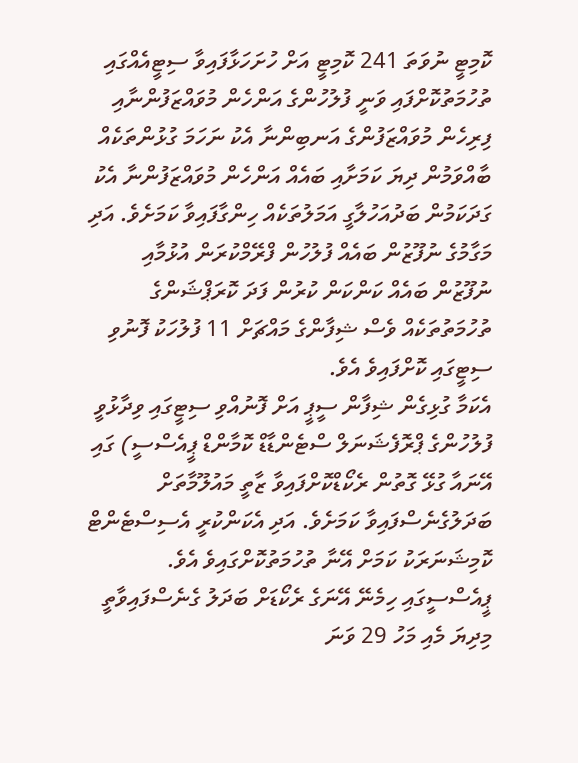ކޮމިޓީ ނުވަތަ 241 ކޮމިޓީ އަށް ހުށަހަޅާފައިވާ ސިޓީއެއްގައި ތުހުމަތުކޮށްފައި ވަނީ ފުލުހުންގެ އަންހެން މުވައްޒަފުންނާއި ފިރިހެން މުވައްޒަފުންގެ އަނބިންނާ އެކު ނަހަމަ ގުޅުންތަކެއް ބާއްވަމުން ދިޔަ ކަމަށާއި ބައެއް އަންހެން މުވައްޒަފުންނާ އެކު ގަދަކަމުން ބަދުއަހުލާގީ އަމަލުތަކެއް ހިންގާފައިވާ ކަމަށެވެ. އަދި މަގާމުގެ ނުފޫޒުން ބައެއް ފުލުހުން ފްރޭމްކުރަން އުޅުމާއި ނުފޫޒުން ބައެއް ކަންކަން ކުރުން ފަދަ ކޮރަޕްޝަންގެ ތުހުމަތުތަކެއް ވެސް ޝިފާންގެ މައްޗަށް 11 ފުލުހަކު ފޮނުވި ސިޓީގައި ކޮށްފައިވެ އެވެ.
އެކަމާ ގުޅިގެން ޝިފާން ސީޕީ އަށް ފޮނުއްވި ސިޓީގައި ވިދާޅުވީ ފުލުހުންގެ ޕްރޮފެޝަނަލް ސްޓެންޑާޑް ކޮމާންޑް ޕީއެސްސީ) ގައި އޭނައާ ގުޅޭ ގޮތުން ރެކޯޑްކޮށްފައިވާ ޒާތީ މައުލޫމާތަށް ބަދަލުގެނެސްފައިވާ ކަމަށެވެ. އަދި އެކަންކުރީ އެސިސްޓެންޓް ކޮމިޝަނަރަކު ކަމަށް އޭނާ ތުހުމަތުކޮށްގައިވެ އެވެ.
ޕީއެސްސީގައި ހިމެނޭ އޭނަގެ ރެކޯޑަށް ބަދަލު ގެނެސްފައިވާތީ މިދިޔަ މެއި މަހު 29 ވަނަ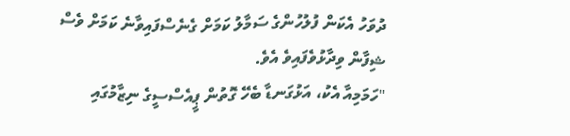ދުވަހު އެކަން ފުލުހުންގެ ސަމާލު ކަމަށް ގެނެސްފައިވާނެ ކަމަށް ވެސް ޝިފާން ވިދާޅުވެފައިވެ އެވެ.
"ހަމަމިއާ އެކު، އަޅުގަނޑާ ބެހޭ ގޮތުން ޕީއެސްސީގެ ނިޒާމުގައި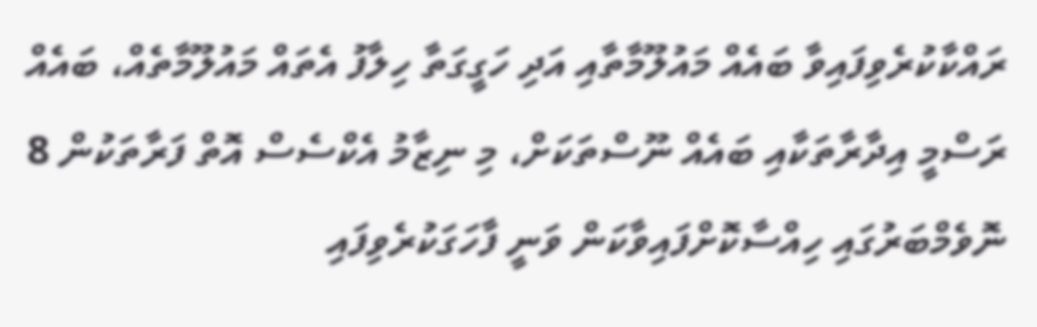ރައްކާކުރެވިފައިވާ ބައެއް މައުލޫމާތާއި އަދި ހަގީގަތާ ހިލާފު އެތައް މައުލޫމާތެއް، ބައެއް ރަސްމީ އިދާރާތަކާއި ބައެއް ނޫސްތަކަށް، މި ނިޒާމު އެކްސެސް އޮތް ފަރާތަކުން 8 ނޮވެމްބަރުގައި ހިއްސާކޮށްފައިވާކަން ވަނީ ފާހަގަކުރެވިފައި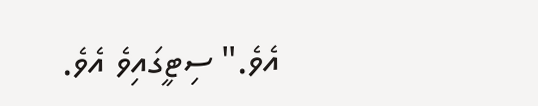އެވެ." ސިޓީގައިވެ އެވެ.